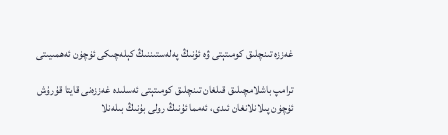غەززە تىنچلىق كومىتېتى ۋە ئۇنىڭ پەلەستىننىڭ كېلەچىكى ئۈچۈن ئەھمىيىتى

ترامپ باشلامچىلىق قىلغان تىنچلىق كومىتېتى ئەسلىدە غەززەنى قايتا قۇرۇش ئۈچۈن پىلانلانغان ئىدى، ئەمما ئۇنىڭ رولى بۇنىڭ بىلەنلا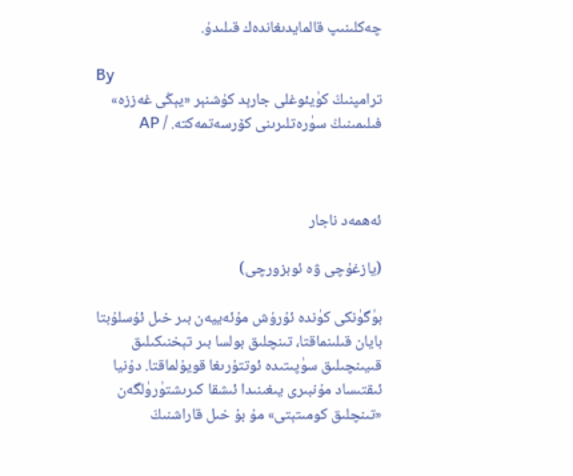چەكلىنىپ قالمايدىغاندەك قىلىدۇ.

By
ترامپنىڭ كۈيئوغلى جارېد كۇشنېر «يېڭى غەززە» فىلىمىنىڭ سۈرەتلىرىنى كۆرسەتمەكتە. / AP



ئەھمەد ناجار

(يازغۇچى ۋە ئوبزورچى)

بۈگۈنكى كۈندە ئۇرۇش مۇئەييەن بىر خىل ئۇسلۇبتا بايان قىلىنماقتا، تىنچلىق بولسا بىر تېخنىكىلىق قىيىنچىلىق سۈپىتىدە ئوتتۇرىغا قويۇلماقتا. دۇنيا ئىقتىساد مۇنبىرى يىغىنىدا ئىشقا كىرىشتۈرۈلگەن «تىنچلىق كومىتېتى» مۇ بۇ خىل قاراشنىڭ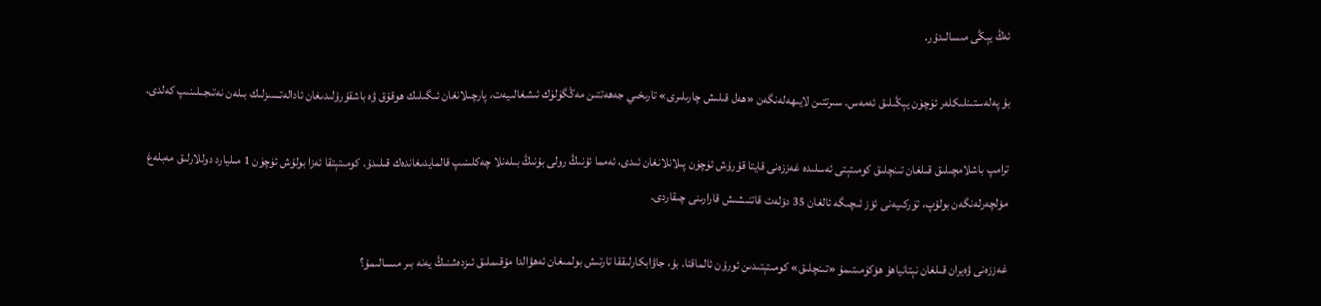ئەڭ يېڭى مىسالىدۇر.

بۇ پەلەستىنلىكلەر ئۈچۈن يېڭىلىق ئەمەس. سىرتتىن لايىھەلەنگەن «ھەل قىلىش چارىلىرى» تارىخىي جەھەتتىن مەڭگۈلۈك ئىشغالىيەت، پارچىلانغان ئىگىلىك ھوقۇق ۋە باشقۇرۇلىدىغان ئادالەتسىزلىك بىلەن نەتىجىلىنىپ كەلدى.

ترامپ باشلامچىلىق قىلغان تىنچلىق كومىتېتى ئەسلىدە غەززەنى قايتا قۇرۇش ئۈچۈن پىلانلانغان ئىدى، ئەمما ئۇنىڭ رولى بۇنىڭ بىلەنلا چەكلىنىپ قالمايدىغاندەك قىلىدۇ. كومىتېتقا ئەزا بولۇش ئۈچۈن 1 مىليارد دوللارلىق مەبلەغ مۆلچەرلەنگەن بولۇپ، تۈركىيەنى ئۆز ئىچىگە ئالغان 35 دۆلەت قاتنىشىش قارارىنى چىقاردى.

غەززەنى ۋەيران قىلغان نېتانياھۇ ھۆكۈمىتىمۇ «تىنچلىق» كومىتېتىدىن ئورۇن ئالماقتا. بۇ، جاۋابكارلىققا تارتىش بولمىغان ئەھۋالدا مۇقىملىق ئىزدەشنىڭ يەنە بىر مىسالىمۇ؟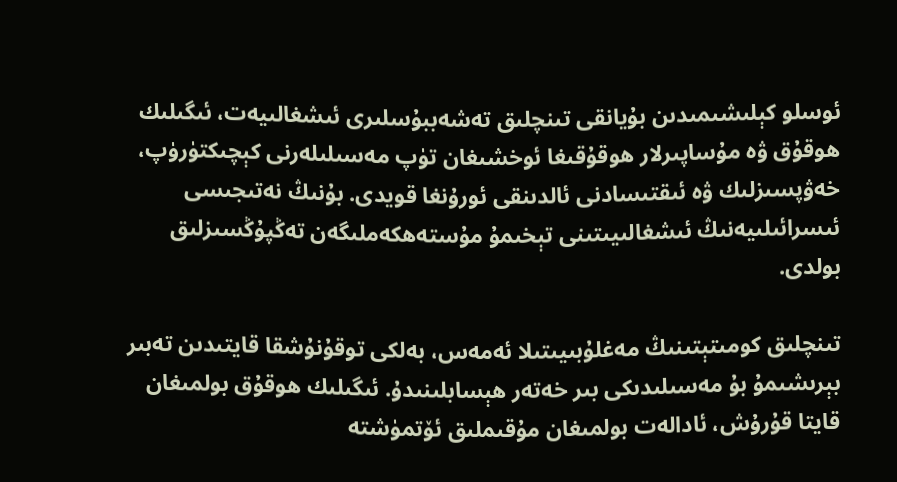ئوسلو كېلىشىمىدىن بۇيانقى تىنچلىق تەشەببۇسلىرى ئىشغالىيەت، ئىگىلىك ھوقۇق ۋە مۇساپىرلار ھوقۇقىغا ئوخشىغان تۈپ مەسىلىلەرنى كېچىكتۈرۈپ، خەۋپسىزلىك ۋە ئىقتىسادنى ئالدىنقى ئورۇنغا قويدى. بۇنىڭ نەتىجىسى ئىسرائىلىيەنىڭ ئىشغالىيىتىنى تېخىمۇ مۇستەھكەملىگەن تەڭپۇڭسىزلىق بولدى.

تىنچلىق كومىتېتىنىڭ مەغلۇبىيىتىلا ئەمەس، بەلكى توقۇنۇشقا قايتىدىن تەبىر بېرىشىمۇ بۇ مەسىلىدىكى بىر خەتەر ھېسابلىنىدۇ. ئىگىلىك ھوقۇق بولمىغان قايتا قۇرۇش، ئادالەت بولمىغان مۇقىملىق ئۆتمۈشتە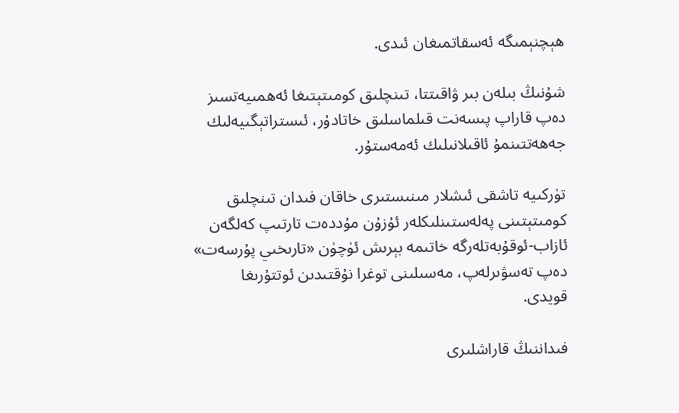ھېچنېمىگە ئەسقاتمىغان ئىدى.

شۇنىڭ بىلەن بىر ۋاقىتتا، تىنچلىق كومىتېتىغا ئەھمىيەتسىز دەپ قاراپ پىسەنت قىلماسلىق خاتادۇر، ئىستراتېگىيەلىك جەھەتتىنمۇ ئاقىلانىلىك ئەمەستۇر.

تۈركىيە تاشقى ئىشلار مىنىستىرى خاقان فىدان تىنچلىق كومىتېتىنى پەلەستىنلىكلەر ئۇزۇن مۇددەت تارتىپ كەلگەن ئازاب-ئوقۇبەتلەرگە خاتىمە بېرىش ئۈچۈن «تارىخىي پۇرسەت» دەپ تەسۋىرلەپ، مەسىلىنى توغرا نۇقتىدىن ئوتتۇرىغا قويدى.

فىداننىڭ قاراشلىرى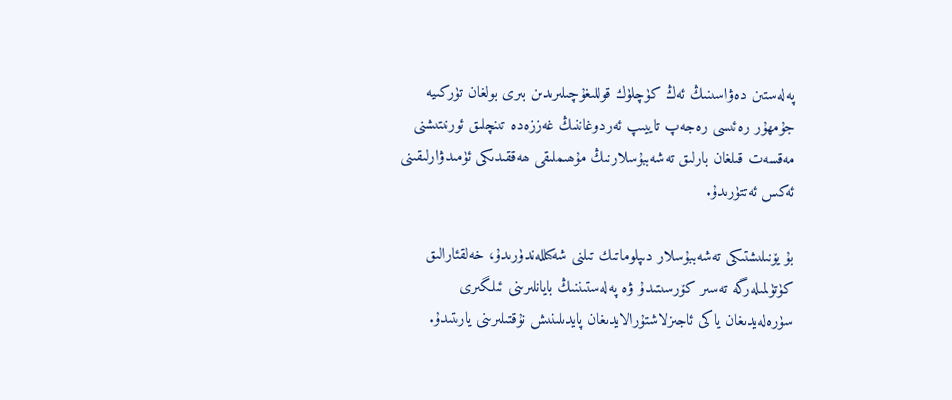پەلەستىن دەۋاسىنىڭ ئەڭ كۈچلۈك قوللىغۇچىلىرىدىن بىرى بولغان تۈركىيە جۇمھۇر رەئىسى رەجەپ تاييىپ ئەردوغاننىڭ غەززەدە تىنچلىق ئورنىتىشنى مەقسەت قىلغان بارلىق تەشەببۇسلارنىڭ مۇھىملىقى ھەققىدىكى ئۈمىدۋارلىقىنى ئەكس ئەتتۈرىدۇ.

بۇ يۆنىلىشتىكى تەشەببۇسلار دىپلوماتىك تىلنى شەكىللەندۈرىدۇ، خەلقئارالىق كۈتۈلمىلەرگە تەسىر كۆرسىتىدۇ ۋە پەلەستىننىڭ بايانلىرىنى ئىلگىرى سۈرەلەيدىغان ياكى ئاجىزلاشتۇرالايدىغان پايدىلىنىش نۇقتىلىرىنى يارىتىدۇ.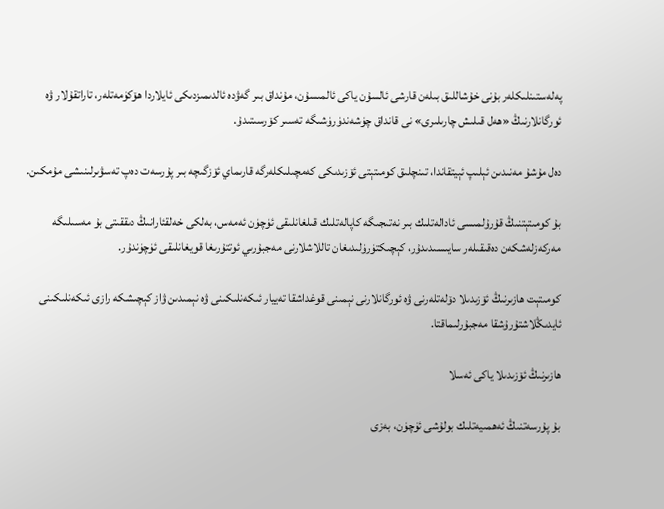پەلەستىنلىكلەر بۇنى خۇشاللىق بىلەن قارشى ئالسۇن ياكى ئالمىسۇن، مۇنداق بىر گەۋدە ئالدىمىزدىكى ئايلاردا ھۆكۈمەتلەر، تاراتقۇلار ۋە ئورگانلارنىڭ «ھەل قىلىش چارىلىرى» نى قانداق چۈشەندۈرۈشىگە تەسىر كۆرسىتىدۇ.

دەل مۇشۇ مەنىدىن ئېلىپ ئېيتقاندا، تىنچلىق كومىتېتى ئۆزىدىكى كەمچىلىكلەرگە قارىماي ئۆزگىچە بىر پۇرسەت دەپ تەسۋىرلىنىشى مۇمكىن.

بۇ كومىتېتنىڭ قۇرۇلمىسى ئادالەتلىك بىر نەتىجىگە كاپالەتلىك قىلغانلىقى ئۈچۈن ئەمەس، بەلكى خەلقئارانىڭ دىققىتى بۇ مەسىلىگە مەركەزلەشكەن دەقىقىلەر سايىسىدىدۇر، كېچىكتۈرۈلىدىغان تاللاشلارنى مەجبۇرىي ئوتتۇرىغا قويغانلىقى ئۈچۈندۇر.

كومىتېت ھازىرنىڭ ئۆزىدىلا دۆلەتلەرنى ۋە ئورگانلارنى نېمىنى قوغداشقا تەييار ئىكەنلىكىنى ۋە نېمىدىن ۋاز كېچىشكە رازى ئىكەنلىكىنى ئايدىڭلاشتۇرۇشقا مەجبۇرلىماقتا.

ھازىرنىڭ ئۆزىدىلا ياكى ئەسلا

بۇ پۇرسەتنىڭ ئەھمىيەتلىك بولۇشى ئۈچۈن، بەزى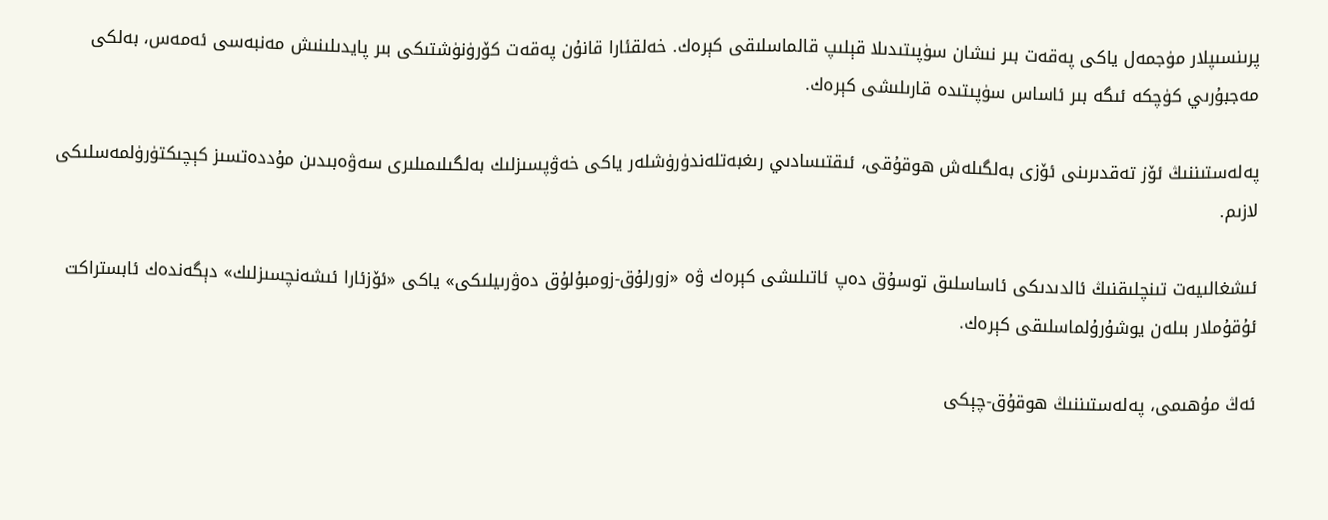پرىنسىپلار مۈجمەل ياكى پەقەت بىر نىشان سۈپىتىدىلا قېلىپ قالماسلىقى كېرەك. خەلقئارا قانۇن پەقەت كۆرۈنۈشتىكى بىر پايدىلىنىش مەنبەسى ئەمەس، بەلكى مەجبۇرىي كۈچكە ئىگە بىر ئاساس سۈپىتىدە قارىلىشى كېرەك.

پەلەستىننىڭ ئۆز تەقدىرىنى ئۆزى بەلگىلەش ھوقۇقى، ئىقتىسادىي رىغبەتلەندۈرۈشلەر ياكى خەۋپسىزلىك بەلگىلىمىلىرى سەۋەبىدىن مۇددەتسىز كېچىكتۈرۈلمەسلىكى لازىم.

ئىشغالىيەت تىنچلىقنىڭ ئالدىدىكى ئاساسلىق توسۇق دەپ ئاتىلىشى كېرەك ۋە «زورلۇق-زومبۇلۇق دەۋرىيلىكى» ياكى «ئۆزئارا ئىشەنچسىزلىك» دېگەندەك ئابستراكت ئۇقۇملار بىلەن يوشۇرۇلماسلىقى كېرەك.

ئەڭ مۇھىمى، پەلەستىننىڭ ھوقۇق-چېكى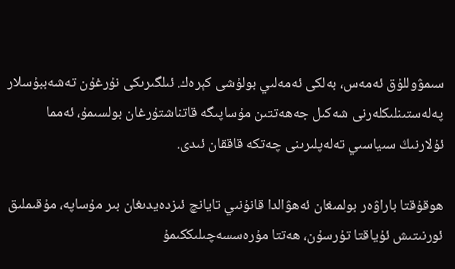سىمۋوللۇق ئەمەس، بەلكى ئەمەلىي بولۇشى كېرەك. ئىلگىرىكى نۇرغۇن تەشەببۇسلار پەلەستىنلىكلەرنى شەكىل جەھەتتىن مۇساپىگە قاتناشتۇرغان بولسىمۇ، ئەمما ئۇلارنىڭ سىياسىي تەلەپلىرىنى چەتكە قاققان ئىدى.

ھوقۇقتا باراۋەر بولمىغان ئەھۋالدا قانۇنىي تايانچ ئىزدەيدىغان بىر مۇساپە، مۇقىملىق ئورنىتىش ئۇياقتا تۇرسۇن، ھەتتا مۇرەسسەچىلىككىمۇ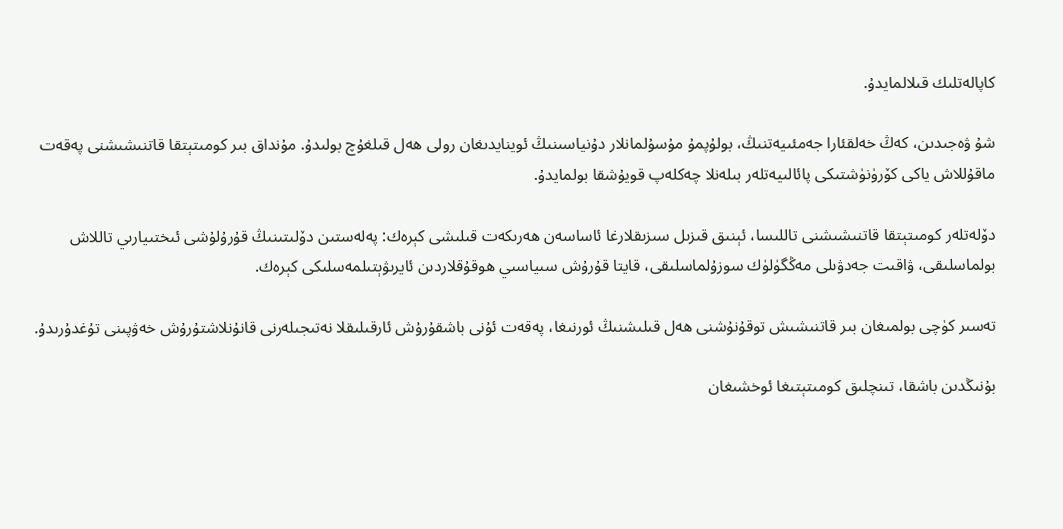كاپالەتلىك قىلالمايدۇ.

شۇ ۋەجىدىن، كەڭ خەلقئارا جەمئىيەتنىڭ، بولۇپمۇ مۇسۇلمانلار دۇنياسىنىڭ ئوينايدىغان رولى ھەل قىلغۇچ بولىدۇ. مۇنداق بىر كومىتېتقا قاتنىشىشنى پەقەت ماقۇللاش ياكى كۆرۈنۈشتىكى پائالىيەتلەر بىلەنلا چەكلەپ قويۇشقا بولمايدۇ.

دۆلەتلەر كومىتېتقا قاتنىشىشنى تاللىسا، ئېنىق قىزىل سىزىقلارغا ئاساسەن ھەرىكەت قىلىشى كېرەك: پەلەستىن دۆلىتىنىڭ قۇرۇلۇشى ئىختىيارىي تاللاش بولماسلىقى، ۋاقىت جەدۋىلى مەڭگۈلۈك سوزۇلماسلىقى، قايتا قۇرۇش سىياسىي ھوقۇقلاردىن ئايرىۋېتىلمەسلىكى كېرەك.

تەسىر كۈچى بولمىغان بىر قاتنىشىش توقۇنۇشنى ھەل قىلىشنىڭ ئورنىغا، پەقەت ئۇنى باشقۇرۇش ئارقىلىقلا نەتىجىلەرنى قانۇنلاشتۇرۇش خەۋپىنى تۇغدۇرىدۇ.

بۇنىڭدىن باشقا، تىنچلىق كومىتېتىغا ئوخشىغان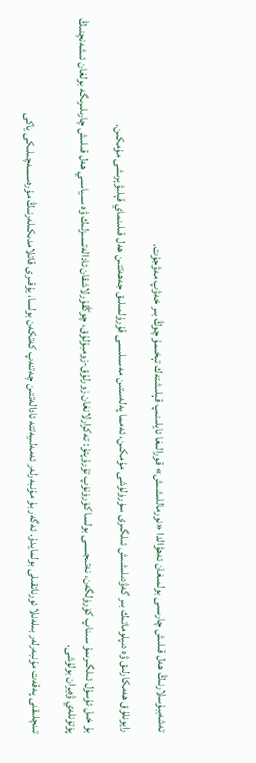تەشەببۇسلارنىڭ ھەل قىلىش چارىسى بولمىغان ئەھۋالدا «نورماللىشىش» قورالىغا ئايلىنىپ قېلىشتەك تېخىمۇ چوڭ بىر خەۋپ مەۋجۇت.

رايونلۇق ھەمكارلىق ۋە دىپلوماتىك بىر گەۋدىلىشىش ئىلگىرى سۈرۈلۈشى مۇمكىن، ئەمما پەلەستىن مەسىلىسى قۇرۇلمىلىق جەھەتتىن ھەل قىلىنماي قېلىۋېرىشى مۇمكىن.

بۇ خىل ئۇسۇل ئىلگىرىمۇ سىناپ كۆرۈلگەن، نەتىجىسى بولسا كۆرۈنۈپ تۇرۇپتۇ: تەكرارلانغان زورلۇق-زومبۇلۇق، چوڭقۇرلاشقان ئادالەتسىزلىك ۋە سىياسىي ھەل قىلىش چارىلىرىگە بولغان ئىشەنچنىڭ پۈتۈنلەي ۋەيران بولۇشى.

تىنچلىقنى پەقەت مۇنبەرلەر بىلەنلا ئورناتقىلى بولمايدۇ. ئەگەر بۇ مۇنبەرلەر ئەمەلىيەتتە ئادالەتتىن چەتنەپ كەتكەن بولسا، يۇقىرى قاتلامدىكىلەرنىڭ مۇرەسسەچىلىكى ياكى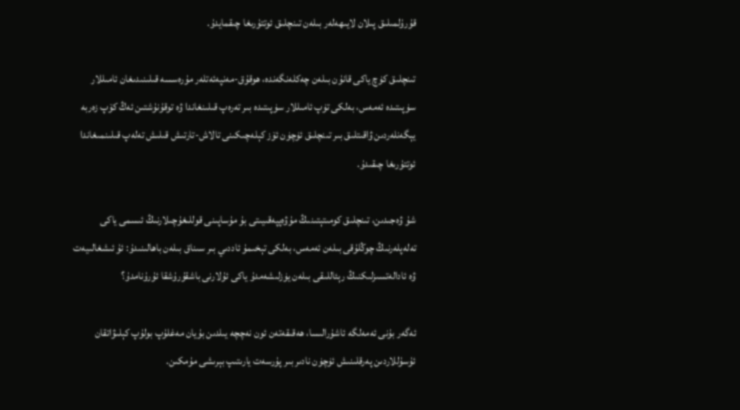قۇرۇلمىلىق پىلان لايىھەلەر بىلەن تىنچلىق ئوتتۇرىغا چىقمايدۇ.

تىنچلىق كۈچ ياكى قانۇن بىلەن چەكلەنگەندە، ھوقۇق-مەنپەئەتلەر مۇرەسسە قىلىنىدىغان ئامىللار سۈپىتىدە ئەمەس، بەلكى تۈپ ئامىللار سۈپىتىدە بىر تەرەپ قىلىنغاندا ۋە توقۇنۇشتىن ئەڭ كۆپ زەربە يېگەنلەردىن ۋاقىتلىق بىر تىنچلىق ئۈچۈن ئۆز كېلەچىكىنى تالاش-تارتىش قىلىش تەلەپ قىلىنمىغاندا ئوتتۇرىغا چىقىدۇ.

شۇ ۋەجىدىن، تىنچلىق كومىتېتىنىڭ مۇۋەپپەقىيىتى بۇ مۇساپىنى قوللىغۇچىلارنىڭ ئىسمى ياكى تەلەپلەرنىڭ چوڭلۇقى بىلەن ئەمەس، بەلكى تېخىمۇ ئاددىي بىر سىناق بىلەن باھالىنىدۇ: ئۇ ئىشغالىيەت ۋە ئادالەتسىزلىكنىڭ رېئاللىقى بىلەن يۈزلىشەمدۇ ياكى ئۇلارنى باشقۇرۇشقا ئۇرۇنامدۇ؟

ئەگەر بۇنى ئەمەلگە ئاشۇرالىسا، ھەقىقەتەن ئون نەچچە يىلدىن بۇيان مەغلۇپ بولۇپ كېلىۋاتقان  ئۇسۇللاردىن پەرقلىنىش ئۈچۈن نادىر بىر پۇرسەت يارىتىپ بېرىشى مۇمكىن.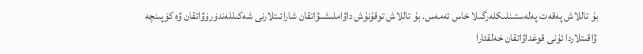بۇ تاللاش پەقەت پەلەستىنلىكلەرگىلا خاس ئەمەس. بۇ تاللاش توقۇنۇش داۋاملىشىۋاتقان شارائىتلارنى شەكىللەندۈرۈۋاتقان ۋە كۆپىنچە ۋاقىتلاردا ئۇنى قوغداۋاتقان خەلقئارا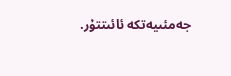جەمئىيەتكە ئائىتتۇر.